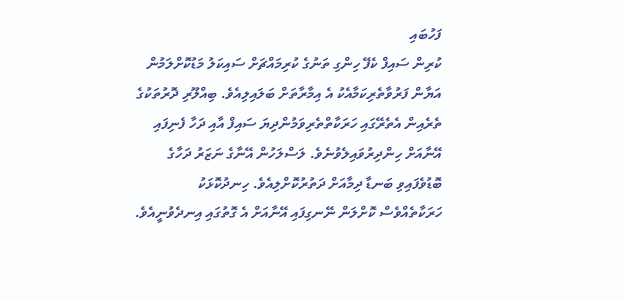ފަހުބައި
ކުރިން ސައިފް ކެފޭ ހިންގި ތަނުގެ ކުރިމައްޗަށް ސައިކަލު މަޑުކޮށްލަމުން އަޔާން ފަރުވާތެރިކަމާއެކު އެ އިމާރާތަށް ބަލައިލިއެވެ. ބިއްލޫރި ދޮރުތަކުގެ ތެރެއިން އެތެރޭގައި ހަރަކާތްތެރިވަމުންދިޔަ ސައިފް އާއި ދަހާ ފެނިފައި އޭނާއަށް ހިންދިރުވައިލެވުނެވެ. ލަސްލަހުން އޭނާގެ ނަޒަރު ދަހާގެ ބޮޑުވެފައިވި ބަނޑާ ދިމާއަށް ދަތުރުކޮށްލިއެވެ. ހިނދުކޮޅަކު ހަރަކާތެއްވެސް ކޮށްލަން ނޭނގިފައި އޭނާއަށް އެ ގޮތުގައި އިނދެވުނީއެވެ.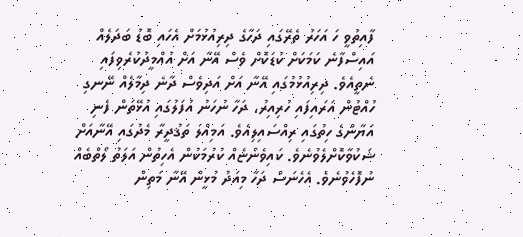ފާއިތުވީ ހަ އަހަރު ތެރޭގައި ދަހާގެ ދިރިއުޅުމަށް އެހައި ބޮޑު ބަދަލެއް އައިސްފާނެ ކަމަކަށް ކުޑަކޮށް ވެސް އޭނާ އަށް އުއްމީދުކުރެވިފައި ނެތީއެވެ. ދިރިއުޅުމުގައި އޭނާ އަށް އަދިވެސް ދާނެ ދިމާލެއް ނޭނގި ހުއްޓުން އަރައިފައި ހުރިއިރު، ދަހާ ނުހަނު އުފަލުގައި އުޅޭތަން ފެނި އަޔާންގެ ހިތުގައި ރިއްސައިލިއެވެ. އަމިއްލަ ތަޤުދީރާ މެދުގައި އޭނާއަށް ޝަކުވާކޮށްލެވުނެވެ. ކައިވެންޏެއް ކުރުމަކުން އެހިތުން އަލަތު ލޯތްބެއް ނުފޮހެވުނެވެ. އެހެނަސް ދަހާ މިއަދު މުޅީން އޭނާ މަތިން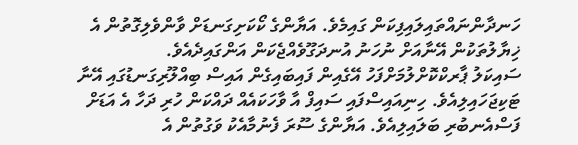ހަނދާންނައްތައިލައިފިކަން ގައިމެވެ. އަޔާންގެ ކޯކަށިގަނޑަށް ވާންވެލިގޮތުން އެ ޚިޔާލުތަކުން އޭނާއަށް ނުހަނު އުނދަގޫވެއްޖެކަން އަންގައިދެއެވެ.
ސައިކަލު ޕާރކްކޮށްލުމަށްފަހު އޭގެއިން ފައިބައިގެން އައިސް ބިއްލޫރިގަނޑުގައި އޭނާ ޓަކިޖަހައިލިއެވެ. ހިނިއައިސްފައި ސައިފް އާ ވާހަކައެއް ދައްކަން ހުރި ދަހާ އެ އަޑަށް ފަސްއެނބުރި ބަލައިލިއެވެ. އަޔާންގެ ސޫރަ ފެނުމާއެކު ވަގުތުން އެ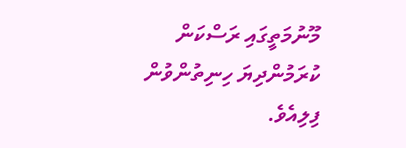މޫނުމަތީގައި ރަސްކަން ކުރަމުންދިޔަ ހިނިތުންވުން ފިލިއެވެ.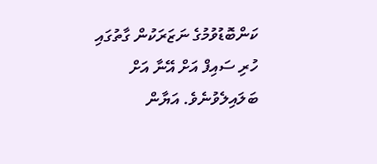ކަންބޮޑުވުމުގެ ނަޒަރަކުން ގާތުގައި ހުރި ސައިފް އަށް އޭނާ އަށް ބަލައިލެވުނެވެ. އަޔާން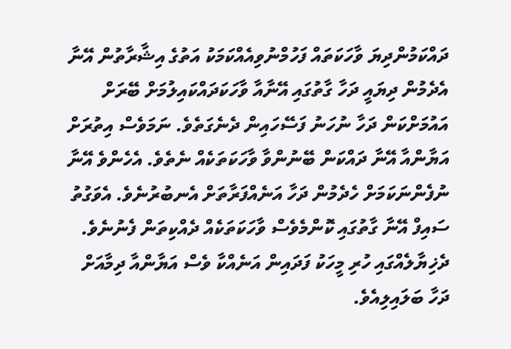ދައްކަމުންދިޔަ ވާހަކަތައް ފަހުމްނުވިއެއްކަމަކު އަތުގެ އިޝާރާތުން އޭނާ އެދެމުން ދިޔައީ ދަހާ ގާތުގައި އޭނާއާ ވާހަކަދައްކައިލުމަށް ބޭރަށް އައުމަށްކަން ދަހާ ނުހަނު ފަސޭހައިން ދެނެގަތެވެ. ނަމަވެސް އިތުރަށް އަޔާންއާ އޭނާ ދައްކަން ބޭނުންވާ ވާހަކަތަކެއް ނެތެވެ. އެހެންވެ އޭނާ ނުފެންނަކަމަށް ހެދެމުން ދަހާ އަނެއްފަރާތަށް އެނބުރުނެވެ. އެވަގުތު ސައިފް އޭނާ ގާތުގައި ކޮންމެވެސް ވާހަކަތަކެއް ދެއްކިތަން ފެނުނެވެ. ދެޚިޔާލެއްގައި ހުރި މީހަކު ފަދައިން އަނެއްކާ ވެސް އަޔާންއާ ދިމާއަށް ދަހާ ބަލައިލިއެވެ.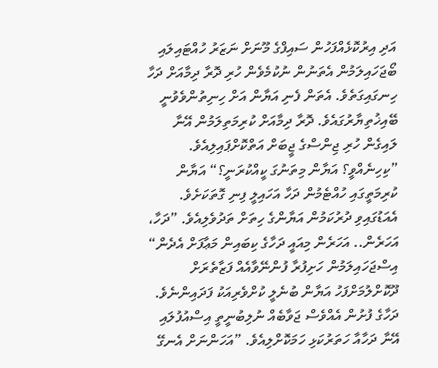އަދި އިރުކޮޅެއްފަހުން ސައިފްގެ މޫނަށް ނަޒަރު ހުއްޓައިލައި ބޯޖަހައިލަމުން އެތަނުން ނުކުމެވެން ހުރި ދޮރާ ދިމާއަށް ދަހާ ހިނގައިގަތެވެ. އެތަން ފެނި އަޔާން އަށް ހިނިތުންވެވުނީ ބޭއިޚުތިޔާރުގައެވެ. ދޮރާ ދިމާއަށް ކުރިމަތިލަމުން އޭނާ ލައިގެން ހުރި ޖިންސްގެ ޖީބަށް އަތްކޮށްޕައިލިއެވެ.
”ކިހިނެއްވީ؟ އަޔާން މިތަނުގަ ކީއްކުރަނީ؟“ އަޔާން ކުރިމަތީގައި ހުއްޓެމުން ދަހާ އަހައިލީ ފިނި ގޮތަކަށެވެ. އެއަޑުގައިވި ދުރުކަމުން އަޔާންގެ ހިތަށް ތަދުވެލިއެވެ. ”ދަހާ، އަހަރެން.. އަހަރެން މިއައީ ދަހާގެ ކިބައިން މަޢާފަށް އެދެން“ އިސްޖަހައިލަމުން ހަށިފުރާ ފުންނޭވާއެއް ފަޒާތެރަށް ދޫކޮށްލުމަށްފަހު އަޔާން ބުނެލީ ކުށްވެރިއަކު ފަދައިންނެވެ. ދަހާގެ ފުށުން އެއްވެސް ޖަވާބެއް ނުލިބުނީތީ އިސްއުފުލައި އޭނާ ދަހާއާ ހަތަރުކަޅި ހަމަކޮށްލިއެވެ. ”އަހަންނަށް އެނގޭ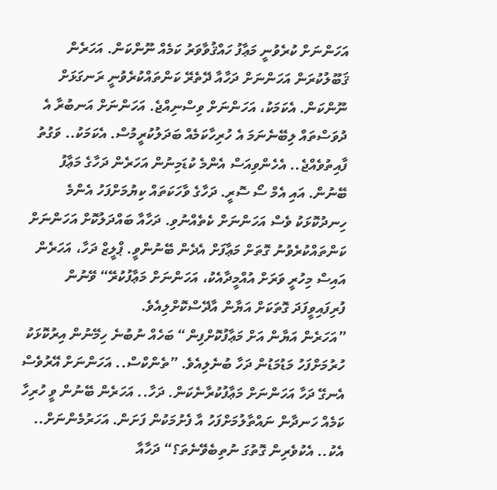އަހަންނަށް ކުރެވުނީ މަޢާފު ހައްޤުވާވަރު ކަމެއް ނޫންކަން. އަހަރެން ޤަބޫލުކުރަން އަހަންނަށް ދަހާއާ ދޭތެރޭ ކަންތައްކުރެވުނީ ރަނގަޅަށް ނޫންކަން. އެކަމަކު، އަހަންނަށް ވިސްނިއްޖެ. އަހަންނަށް އަނބުރާ އެ ދުވަސްތައް ލިބޭނެނަމަ އެ ހުރިހާކަމެއް ބަދަލުކުރީމުސް. އެކަމަކު.. ވަގުތު ފާއިތުވެއްޖެ.. އެހެންވިއަސް އެންމެ ކުޑަމިނުން އަހަރެން ދަހާގެ މަޢާފު ބޭނުން. އައި އެމް ސޯ ސޮރީ. ދަހާގެ ވާހަކަތައް ކިޔުމަށްފަހު އެންމެ ހިނދުކޮޅަކު ވެސް އަހަންނަށް ކެތެއްނުވި. ދަހާއާ ބައްދަލުކޮށް އަހަންނަށް ކަންތައްކުރެވުނު ގޮތަށް މަޢާފަށް އެދެން ބޭނުންވީ. ޕްލީޒް ދަހާ، އަހަރެން އައިސް މިހުރީ ވަރަށް އުއްމީދާއެކު، އަހަންނަށް މަޢާފުކުރޭ“ ވޭނުން ފުރިފައިވީފަދަ ގޮތަކަށް އަޔާން އާދޭސްކޮށްލިއެވެ.
”އަހަރެން އަޔާން އަށް މަޢާފުކޮށްފިން“ ބަހެއް ނުބުނެ ހިމޭނުން އިރުކޮޅަކު ހުރުމަށްފަހު މަޑުމަޑުން ދަހާ ބުނެލިއެވެ. ”ތެންކްސް.. އަހަންނަށް އޭރުވެސް އެނގޭ ދަހާ އަހަންނަށް މަޢާފުކުރާނެކަން. ދަހާ.. އަހަރެން ބޭނުން ވީ ހުރިހާ ކަމެއް ހަނދާން ނައްތާލުމަށްފަހު އާ ފެށުމަކުން ފަށަން. އަހަރުމެންނަށް.. އެކު.. އެކުވެރިން ގޮތުގަ ނުތިބެވޭނެތަ؟“ ދަހާއާ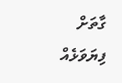ގާތަށް ފިޔަވަޅެއް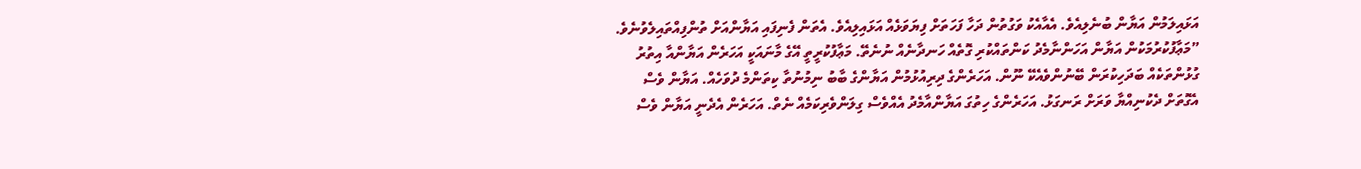އަޅައިލަމުން އަޔާން ބުނެލިއެވެ. އެއާއެކު ވަގުތުން ދަހާ ފަހަތަށް ފިޔަވަޅެއް އަޅައިލިއެވެ. އެތަން ފެނިފައި އަޔާންއަށް ތުންފިއްތައިލެވުނެވެ.
”މަޢާފުކުރުމަކުން އަޔާން އަހަންނާމެދު ކަންތައްކުރި ގޮތެއް ހަނދާނެއް ނުނެތޭ. މަޢާފުކުރީތީ އޭގެ މާނައަކީ އަހަރެން އަޔާންއާ އިތުރު ގުޅުންތަކެއް ބަދަހިކުރަން ބޭނުންވެއެކޭ ނޫން. އަހަރެންގެ ދިރިއުޅުމުން އަޔާންގެ ބާބު ނިމުނުތާ ކިތަންމެ ދުވަހެއް. އަޔާން ވެސް އެގޮތަށް ދެކުނިއްޔާ ވަރަށް ރަނގަޅު. އަހަރެންގެ ހިތުގަ އަޔާންއާމެދު އެއްވެސް ގިލަންވެރިކަމެއް ނެތް. އަހަރެން އެދެނީ އަޔާން ވެސް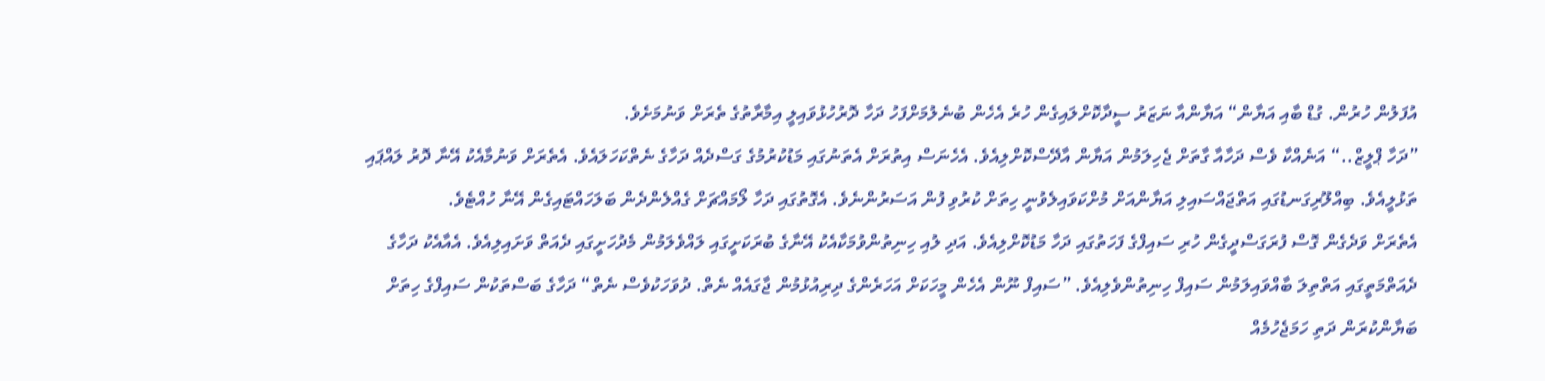އުފަލުން ހުރުން. ގުޑް ބާއި އަޔާން“ އަޔާންއާ ނަޒަރު ސީދާކޮށްލައިގެން ހުރެ އެހެން ބުނެލުމަށްފަހު ދަހާ ދޮރުހުޅުވައިލީ އިމާރާތުގެ ތެރަށް ވަނުމަށެވެ.
”ދަހާ ޕްލީޒް..“ އަނެއްކާ ވެސް ދަހާއާ ގާތަށް ޖެހިލަމުން އަޔާން އާދޭސްކޮށްލިއެވެ. އެހެނަސް އިތުރަށް އެތަނުގައި މަޑުކުރުމުގެ ގަސްދެއް ދަހާގެ ނެތްކަހަލައެވެ. އެތެރަށް ވަނުމާއެކު އޭނާ ދޮރު ލައްޕައި ތަޅުލީއެވެ. ބިއްލޫރިގަނޑުގައި އަތްޖައްސައިލި އަޔާންއަށް މުށްކަވައިލެވުނީ ހިތަށް ކުރުވި ފުން އަސަރުންނެވެ. އެގޮތުގައި ދަހާ ލޯމައްޗަށް ގެއްލެންދެން ބަލަހައްޓައިގެން އޭނާ ހުއްޓެވެ.
އެތެރަށް ވަދެގެން ގޮސް ފުރަގަސްދީގެން ހުރި ސައިފްގެ ފަހަތުގައި ދަހާ މަޑުކޮށްލިއެވެ. އަދި ލުއި ހިނިތުންވުމަކާއެކު އޭނާގެ ބުރަކަށީގައި ލައްވެލަމުން މެދުހަށީގައި ދެއަތް ވަށައިލިއެވެ. އެއާއެކު ދަހާގެ ދެއަތްމަތީގައި އަތްތިލަ ބާއްވައިލަމުން ސައިފް ހިނިތުންވެލިއެވެ. ”ސައިފް ނޫން އެހެން މީހަކަށް އަހަރެންގެ ދިރިއުޅުމުން ޖާގައެއް ނެތް. ދުވަހަކުވެސް ނެތް“ ދަހާގެ ބަސްތަކުން ސައިފްގެ ހިތަށް ބަޔާންކުރަން ދަތި ހަމަޖެހުމެއް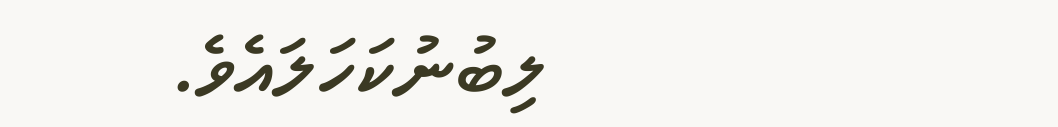ލިބުނުކަހަލައެވެ.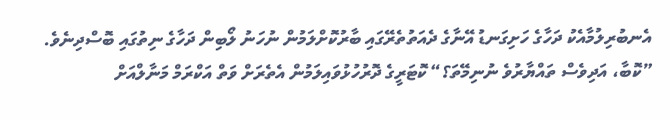އެނބުރިލުމާއެކު ދަހާގެ ހަށިގަނޑު އޭނާގެ ދެއަތުތެރޭގައި ބާރުކޮށްލަމުން ނުހަނު ލޯބިން ދަހާގެ ނިތުގައި ބޮސްދިނެވެ.
”ކޮބާ، އަދިވެސް ތައްޔާރުވެ ނުނިމޭތަ؟“ ކޮޓަރީގެ ދޮރުހުޅުވައިލަމުން އެތެރަށް ވަތް އަކްރަމް މަނާލްއަށް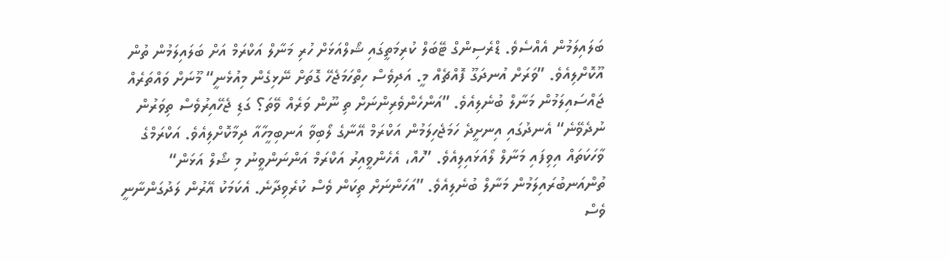ބަލައިލަމުން އެއްސެވެ. ޑްރެސިންގް ޓޭބަލް ކުރިމަތީގައި ޝޯލްއަޅަށް ހުރި މަނާލް އަކްރަމް އަށް ބަލައިލަމުން ތުން އޫކޮށްލިއެވެ. ”ވަރަށް އުނދަގޫ ފޮއްޗެއް މީ. އަދިވެސް ހިތްހަމަޖެހޭ ގޮތަށް ނޭޅިގެން މިއުޅެނީ“ މޫނަށް ވައްތަރެއް ޖައްސައިލަމުން މަނާލް ބުނެލިއެވެ. ”އަންހެންވެރިންނަށް ތި ނޫން ވަރެއް ވޭތަ؟ ގަޑި ޖެހޭއިރުވެސް ތިވަރުން ނުދެވޭނެ“ އެނދުގައި އިނށީދެ ހަމަޖެހިލަމުން އަކްރަމް އޭނާގެ ލޯބިވާ އަނބިމީހާއާ ދިމާކޮށްލިއެވެ. އަކްރަމްގެ ވާހަކަތައް އިވިފައި މަނާލް ލޯއަޅައިލިއެވެ. ”ހުއް، އެހެންވީއިރު އަކްރަމް އަންނަންވީނު މި ޝޯލް އަޅަން“ ތުންއަނބުރައިލަމުން މަނާލް ބުނެލިއެވެ. ”އަހަންނަށް ތިކަން ވެސް ކުރެވިދާނެ. އެކަމަކު އޭރުން ލަދުގަންނާނީ ވެސް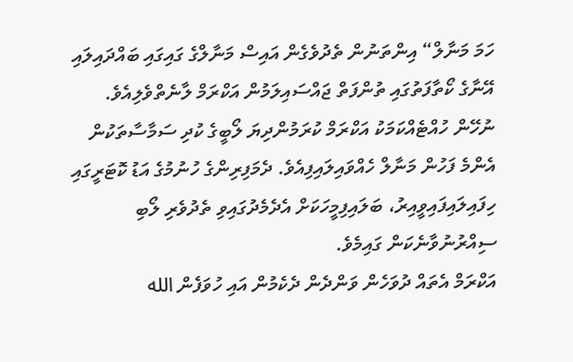ހަމަ މަނާލް“ އިންތަނުން ތެދުވެގެން އައިސް މަނާލްގެ ގައިގައި ބައްދައިލައި އޭނާގެ ކޯތާފަތުގައި ތުންފަތް ޖައްސައިލަމުން އަކްރަމް ލާނެތްވެލިއެވެ. ނުހޭން ހުއްޓެއްކަމަކު އަކްރަމް ކުރަމުންދިޔަ ލޯބީގެ ކުދި ސަމާސާތަކުން އެންމެ ފަހުން މަނާލް ހެއްވައިލައިފިއެވެ. ދެމަފިރިންގެ ހުނުމުގެ އަޑު ކޮޓަރީގައި ހިފައިލައިފައިވީއިރު، ބަލައިފިމީހަކަށް އެދެމެދުގައިވި ތެދުވެރި ލޯބި ސިއްރުނުވާނެކަން ގައިމެވެ.
އަކްރަމް އެތައް ދުވަހެން ވަންދެން ދެކެމުން އައި ހުވަފެން الله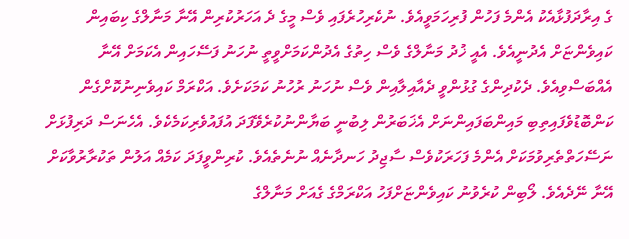ގެ އިރާދަފުޅާއެކު އެންމެ ފަހުން ފުރިހަމަވީއެވެ. ނުކެރިހުރެފައި ވެސް މީގެ ދެ އަހަރުކުރިން އޭނާ މަނާލްގެ ކިބައިން ކައިވެންޏަށް އެދުނީއެވެ. އެއީ ޚުދު މަނާލްގެ ވެސް ހިތުގެ އެދުންކަމަށްވީތީ ނުހަނު ފަސޭހައިން އެކަމަށް އޭނާ އެއްބަސްވިއެވެ. ދެކުދިންގެ ގުޅުންވީ ދެއާއިލާއިން ވެސް ނުހަނު ރުހުނު ކަމަކަށެވެ. އަކްރަމް ކައިވެނިނުކޮށްގެން ކަންބޮޑުވެފައިތިބި މައިންބަފައިންނަށް އެޚަބަރުން ލިބުނީ ބަޔާންނުކުރެވޭފަދަ އުފައުވެރިކަމެކެވެ. އެހެނަސް ދަރިފުޅަށް ނަސޭހަތްތެރިވުމަކަށް އެންމެ ފަހަރަކުވެސް ސާޖިދު ހަނދާނެއް ނުނެތެއެވެ. ކުރިންވީފަދަ ކަމެއް އަލުން ތަކުރާރުވާކަށް އޭނާ ނޭދެއެވެ. ލޯބިން ކުރެވުނު ކައިވެންޏަށްފަހު އަކްރަމްގެ ގެއަށް މަނާލްގެ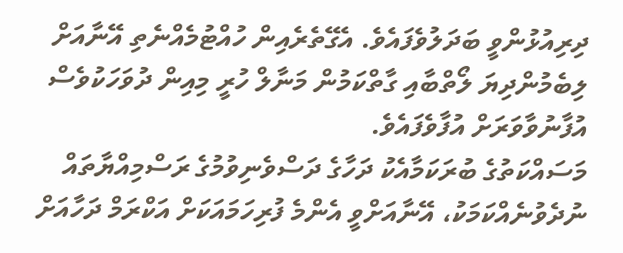ދިރިއުޅުންވީ ބަދަލުވެފައެވެ. އެގޭތެރެއިން ހުއްޓުމެއްނެތި އޭނާއަށް ލިބެމުންދިޔަ ލޯތްބާއި ގާތްކަމުން މަނާލް ހުރީ މިއިން ދުވަހަކުވެސް އުފާނުވާވަރަށް އުފާވެފައެވެ.
މަސައްކަތުގެ ބުރަކަމާއެކު ދަހާގެ ދަސްވެނިވުމުގެ ރަސްމިއްޔާތައް ނުދެވުނެއްކަމަކު، އޭނާއަށްވީ އެންމެ ފުރިހަމައަކަށް އަކްރަމް ދަހާއަށް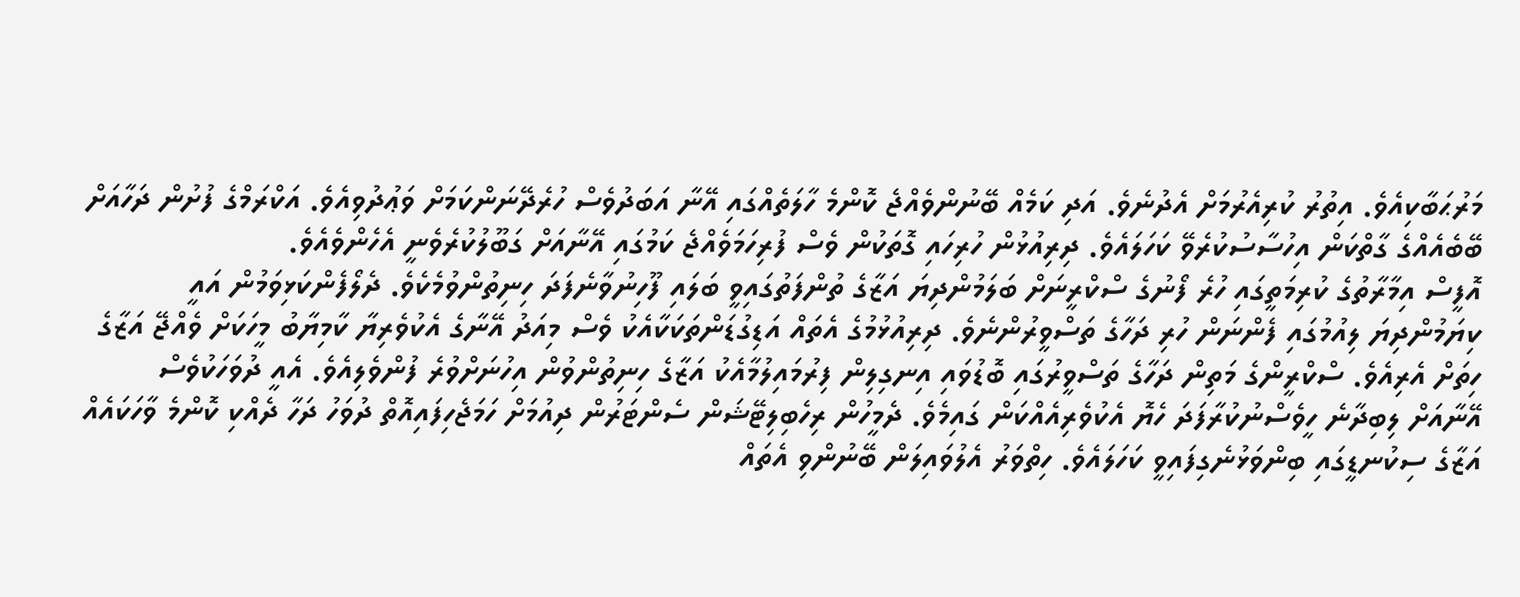މަރުޙަބާކިއެވެ. އިތުރު ކުރިއެރުމަށް އެދުނެވެ. އަދި ކަމެއް ބޭނުންވެއްޖެ ކޮންމެ ހާލަތެއްގައި އޭނާ އަބަދުވެސް ހުރެދޭނަންކަމަށް ވަޢުދުވިއެވެ. އަކްރަމްގެ ފުށުން ދަހާއަށް ބޭބެއެއްގެ ގާތްކަން އިހުސާސުކުރެވޭ ކަހަލައެވެ. ދިރިއުޅުން ހުރިހައި ގޮތަކުން ވެސް ފުރިހަމަވެއްޖެ ކަމުގައި އޭނާއަށް ގަބޫލުކުރެވެނީ އެހެންވެއެވެ.
އޮފީސް އިމާރާތުގެ ކުރިމަތީގައި ހުރެ ފޯނުގެ ސްކްރީނަށް ބަލަމުންދިޔަ އަޒާގެ ތުންފަތުގައިވީ ބަލައި ފޫހިނުވާނެފަދަ ހިނިތުންވުމެކެވެ. ދެލޯފެންކަޅިވަމުން އައީ ކިޔަމުންދިޔަ ލިއުމުގައި ފެންނަން ހުރި ދަހާގެ ތަސްވީރުންނެވެ. ދިރިއުޅުމުގެ އެތައް އަޑިގުޑަންތަކަކާއެކު ވެސް މިއަދު އޭނާގެ އެކުވެރިޔާ ކާމިޔާބު މީހަކަށް ވެއްޖޭ އަޒާގެ ހިތަށް އެރިއެވެ. ސްކްރީންގެ މަތިން ދަހާގެ ތަސްވީރުގައި ބޮޑުވައި އިނގިލިން ފިރުމައިލުމާއެކު އަޒާގެ ހިނިތުންވުން އިހުނަށްވުރެ ފުންވެލިއެވެ. އެއީ ދުވަހަކުވެސް އޭނާއަށް ލިބިދާނެ ހީވެސްނުކުރާފަދަ ހެޔޮ އެކުވެރިއެއްކަން ގައިމެވެ. ދެމީހުން ރިހެބިލިޓޭޝަން ސެންޓަރުން ދިއުމަށް ހަމަޖެހިފައިއޮތް ދުވަހު ދަހާ ދެއްކި ކޮންމެ ވާހަކައެއް އަޒާގެ ސިކުނޑީގައި ބިންވަޅުނެގިފައިވީ ކަހަލައެވެ. ހިތްވަރު އެލުވައިލަން ބޭނުންވި އެތައް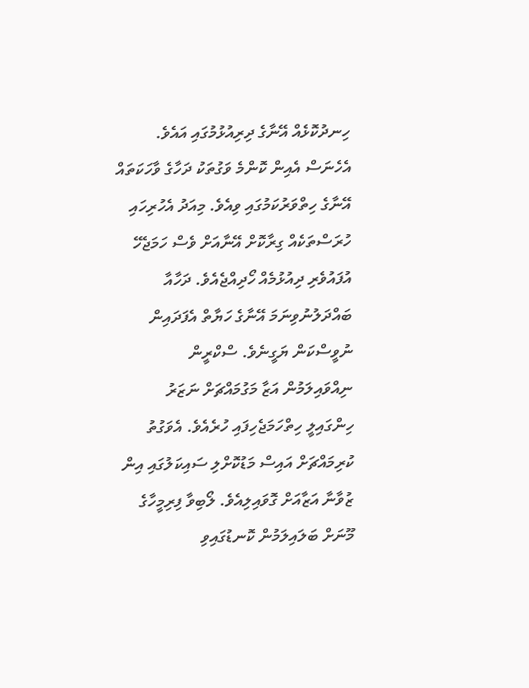ހިނދުކޮޅެއް އޭނާގެ ދިރިއުޅުމުގައި އައެވެ. އެހެނަސް އެއިން ކޮންމެ ވަގުތަކު ދަހާގެ ވާހަކަތައް އޭނާގެ ހިތްވަރުކަމުގައި ވިއެވެ. މިއަދު އެހުރިހައި ހުރަސްތަކެއް ގިރާކޮށް އޭނާއަށް ވެސް ހަމަޖެހޭ އުފައުވެރި ދިއުޅުމެއް ހޯދިއްޖެއެވެ. ދަހާއާ ބައްދަލުނުވިނަމަ އޭނާގެ ހަޔާތް އެފަދައިން ނުވީސްކަން ޔަގީނެވެ. ސްކްރީން ނިއްވައިލަމުން އަޒާ މަގުމައްޗަށް ނަޒަރު ހިންގައިލީ ހިތްހަމަޖެހިފައި ހުރެއެވެ. އެވަގުތު ކުރިމައްޗަށް އައިސް މަޑުކޮށްލި ސައިކަލުގައި އިން ޒުވާނާ އަޒާއަށް ގޮވައިލިއެވެ. ލޯބިވާ ފިރިމީހާގެ މޫނަށް ބަލައިލަމުން ކޮނޑުގައިވި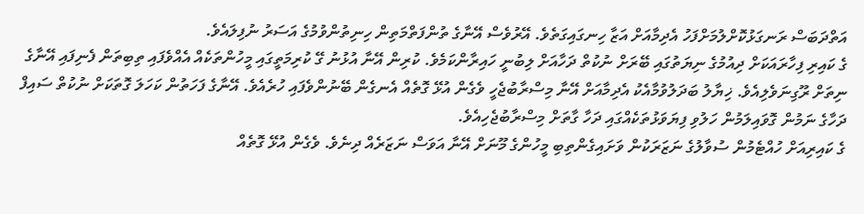އަތްދަބަސް ރަނގަޅުކޮށްލުމަށްފަހު އެދިމާއަށް އަޒާ ހިނގައިގަތެވެ. އޭރުވެސް އޭނާގެ ތުންފަތްމަތިން ހިނިތުންވުމުގެ އަސަރު ނުފިލައެވެ.
ގެ ކައިރި ފިހާރައަކަށް ދިއުމުގެ ނިޔަތުގައި ބޭރަށް ނުކުތް ދަހާއަށް ލިބުނީ ހައިރާންކަމެވެ. ކުރިން އޭނާ އުޅުނު ގޭ ކުރިމަތީގައި މީހުންތަކެއް އެއްވެފައި ތިބިތަން ފެނިފައި އޭނާގެ ނިތަށް ރޫގިނަވެލިއެވެ. ޚިޔާލު ބަދަލުވުމާއެކު އެދިމާއަށް އޭނާ މިސްރާބުޖެހީ ވެގެން އުޅޭ ގޮތެއް އެނގެން ބޭނުންވެފައި ހުރެއެވެ. އޭނާގެ ފަހަތުން ކަހަލަ ގޮތަކަށް ނުކުތް ސައިފް ދަހާގެ ނަމުން ގޮވައިލަމުން ހަލުވި ފިޔަވަޅުތަކެއްގައި ދަހާ ގާތަށް މިސްރާބުޖެހިއެވެ.
ގެ ކައިރިއަށް ހުއްޓެމުން ސުވާލުގެ ނަޒަރަކުން ވަށައިގެންތިބި މީހުންގެ މޫނަށް އޭނާ އަވަސް ނަޒަރެއް ދިނެވެ. ވެގެން އުޅޭ ގޮތެއް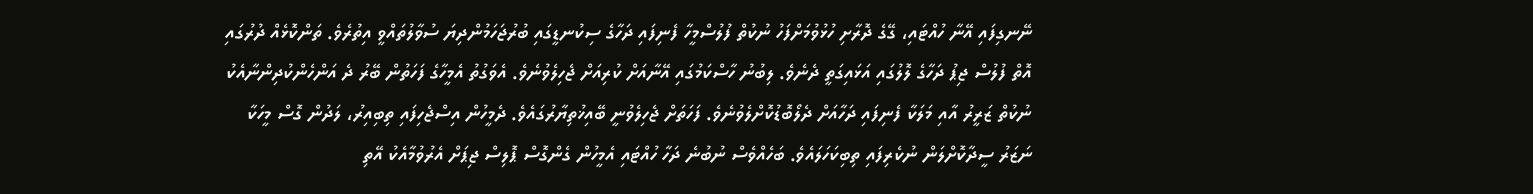ނޭނގިފައި އޭނާ ހުއްޓައި، ގޭގެ ދޮރާށި ހުޅުވުމަށްފަހު ނުކުތް ފުލުސްމީހާ ފެނިފައި ދަހާގެ ސިކުނޑީގައި ބުރުޖަހަމުންދިޔަ ސުވާލުތައްވީ އިތުރެވެ. ތަންކޮޅެއް ދުރުގައި އޮތް ފުލުސް ޖިޕު ދަހާގެ ލޮލުގައި އަޅައިގަތީ ދެނެވެ. ލިބުނު ހާސްކަމުގައި އޭނާއަށް ކުރިއަށް ޖެހިލެވުނެވެ. އެވަގުތު އެމީހާގެ ފަހަތުން ބޭރު ދެ އަންހެންކުދިންނާއެކު ނުކުތް ޒަރީރު އާއި މަލަކާ ފެނިފައި ދަހާއަށް ދެލޯބޮޑުކޮށްލެވުނެވެ. ފަހަތަށް ޖެހިލެވުނީ ބޭއިޚުތިޔާރުގައެވެ. ދެމީހުން އިސްޖެހިފައި ތިބިއިރު، ލަދުން ގޮސް މީހަކާ ނަޒަރު ސީދާކޮށްލަން ނުކެރިފައި ތިބިކަހަލައެވެ. ބަހެއްވެސް ނުބުނެ ދަހާ ހުއްޓައި އެމީހުން ގެންގޮސް ޕޮލިސް ޖިޕަށް އެރުވުމާއެކު އޭތި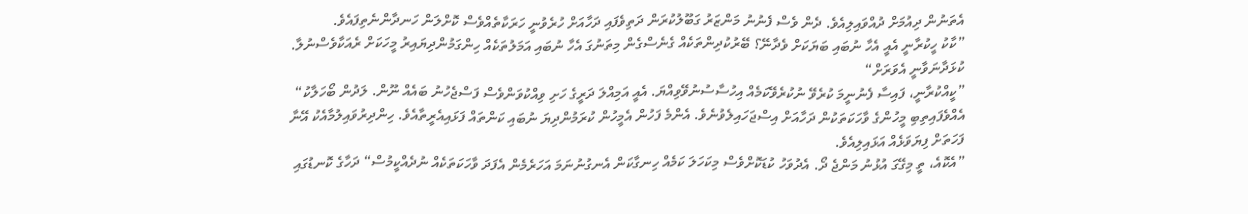އެތަނުން ދިއުމަށް ދުއްވައިލިއެވެ. ދެން ވެސް ފެނުނު މަންޒަރު ގަބޫލުކުރަން ދަތިވެފައި ދަހާއަށް ހުރެވުނީ ހަރަކާތެއްވެސް ކޮށްލަން ހަނދާންނެތިފައެވެ.
”ކާކު ހީކުރާނީ އެއީ އެހާ ނުބައި ބަޔަކަށް ވެދާނޭ؟ ބޭރުކުދިންތަކެއް ގެނެސްގެން މިތަނުގަ އެހާ ނުބައި އަމަލުތަކެއް ހިންގަމުންދިޔައިރު މީހަކަށް ރެއަކާވެސްނުލާ. ކުޅަދާނަވާނީ އެވަރަށް“
”ކީއްކުރާނީ، ފައިސާ ފެނުނީމަ ކުރެވޭ ނުކުރެވޭކަމެއް އިހުސާސުނުވޭވިއްޔަ. އެއީ އަމިއްލަ ދަރީގެ ހަށި ވިއްކުވަންވެސް ފަސްޖެހުނު ބައެއް ނޫން. ލަދުން ބޯހަލާކު“
އެއްވެފައިތިބި މީހުންގެ ވާހަކަތަކުން ދަހާއަށް އިސްޖަހައިލެވުނެވެ. އެންމެ ފަހުން އެމީހުން ކުރަމުންދިޔަ ނުބައި ކަންތައް ފަޅައިއެރީތާއެވެ. ހިންދިރުވައިލުމާއެކު އޭނާ ފަހަތަށް ފިޔަވަޅެއް އަޅައިލިއެވެ.
”އެކޮއެ، ތީ މިގޭގަ އުޅުނު މަންޖެ ދޯ. އެދުވަހު ކުޑަކޮށްވެސް މިކަހަލަ ކަމެއް ހިނގާކަން އެނގުނުނަމަ އަހަރެމެން އެފަދަ ވާހަކަތަކެއް ނުދެއްކީމުސް“ ދަހާގެ ކޮނޑުގައި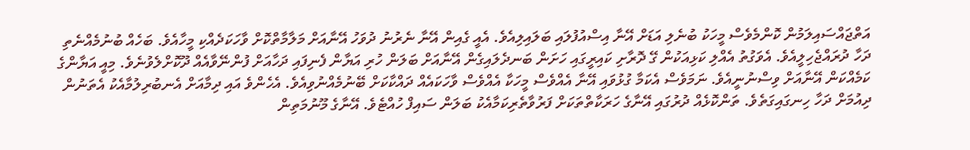އަތްޖައްސައިލަމުން ކޮންމެވެސް މީހަކު ބުނެލި އަޑަށް އޭނާ އިސްއުފުލައި ބަލައިލިއެވެ. އެއީ ގެއިން އޭނާ ނެރުނު ދުވަހު އޭނާއަށް މަލާމާތްކޮށް ވާހަކަދެއްކި މީހާއެވެ. ބަހެއް ބުނުމެއްނެތި ދަހާ ދުރައްޖެހިލީއެވެ. އެވަގުތު އެއްލި ކަޅިއަކުން ގޭ ދޮރާށި ކައިރީގައި ހަށަން ބަނދެލައިގެން އޭނާއަށް ބަލަން ހުރި އަޔާން ފެނިފައި ދަހާއަށް ފުންނޭވާއެއް ދޫކޮށްލެވުނެވެ. މިއީ އަޔާންގެ ކަމެއްކަން އޭނާއަށް ވިސްނުނީއެވެ. ނަމަވެސް އެކަމާ ގުޅުވައި އޭނާ އެއްވެސް މީހަކާ އެއްވެސް ވާހަކައެއް ދައްކާކަށް ބޭނުމެއްނުވިއެވެ. އެހެންވެ އައި ދިމާއަށް އެނބުރިލުމާއެކު އެތަނުން ދިއުމަށް ދަހާ ހިނގައިގަތެވެ. ތަންކޮޅެއް ދުރުގައި އޭނާގެ ހަރަކާތްތަކަށް ފަރުވާތެރިކަމާއެކު ބަލަން ސައިފް ހުއްޓެވެ. އޭނާގެ މޫނުމަތިން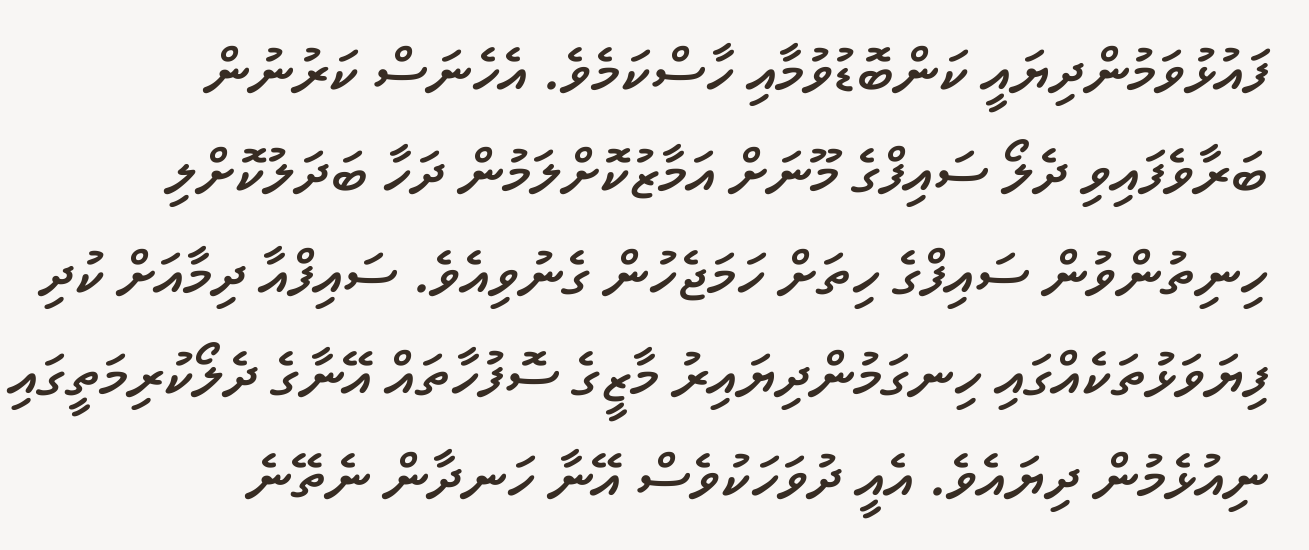ފައުޅުވަމުންދިޔައީ ކަންބޮޑުވުމާއި ހާސްކަމެވެ. އެހެނަސް ކަރުނުން ބަރާވެފައިވި ދެލޯ ސައިފްގެ މޫނަށް އަމާޒުކޮށްލަމުން ދަހާ ބަދަލުކޮށްލި ހިނިތުންވުން ސައިފްގެ ހިތަށް ހަމަޖެހުން ގެނުވިއެވެ. ސައިފްއާ ދިމާއަށް ކުދި ފިޔަވަޅުތަކެއްގައި ހިނގަމުންދިޔައިރު މާޒީގެ ސޮފުހާތައް އޭނާގެ ދެލޯކުރިމަތީގައި ނިއުޅެމުން ދިޔައެވެ. އެއީ ދުވަހަކުވެސް އޭނާ ހަނދާން ނެތޭނެ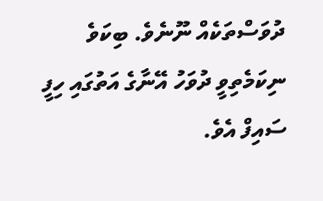ދުވަސްތަކެއް ނޫނެވެ. ބިކަވެ ނިކަމެތިވީ ދުވަހު އޭނާގެ އަތުގައި ހިފީ ސައިފް އެވެ.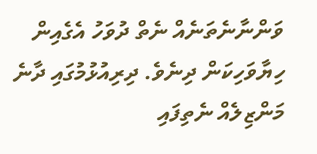ވަންނާނެތަނެއް ނެތް ދުވަހު އެގެއިން ހިޔާވަހިކަން ދިނެވެ. ދިރިއުޅުމުގައި ދާނެ މަންޒިލެއް ނެތިފައި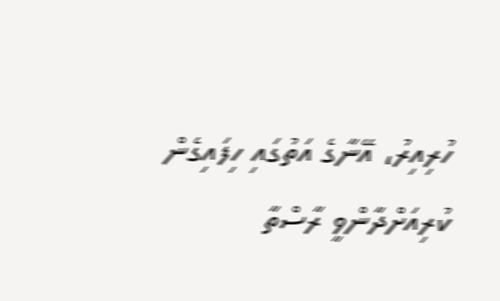ހުރިއިރު، އޭނާގެ އަތުގައި ހިފައިގެން ކުރިއަށްދާންވީ ރާސްތާ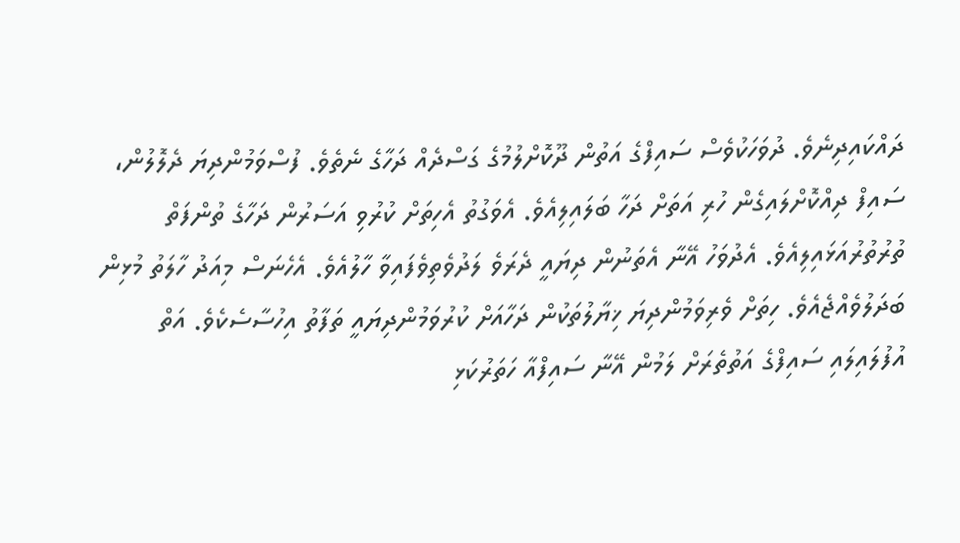ދައްކައިދިނެވެ. ދުވަހަކުވެސް ސައިފްގެ އަތުން ދޫކޮށްލުމުގެ ގަސްދެއް ދަހާގެ ނެތެވެ. ފުސްވަމުންދިޔަ ދެލޮލުން، ސައިފް ދިއްކޮށްލައިގެން ހުރި އަތަށް ދަހާ ބަލައިލިއެވެ. އެވަގުތު އެހިތަށް ކުރުވި އަސަރުން ދަހާގެ ތުންފަތް ތުރުތުރުއަޅައިލިއެވެ. އެދުވަހު އޭނާ އެތަނުން ދިޔައީ ދެރަވެ ލަދުވެތިވެފައިވާ ހާލުއެވެ. އެހެނަސް މިއަދު ހާލަތު މުޅިން ބަދަލުވެއްޖެއެވެ. ހިތަށް ވެރިވަމުންދިޔަ ޚިޔާލުތަކުން ދަހާއަށް ކުރުވަމުންދިޔައީ ތަފާތު އިހުސާސެކެވެ. އަތް އުފުލައިލައި ސައިފްގެ އަތުތެރަށް ލަމުން އޭނާ ސައިފްއާ ހަތަރުކަޅި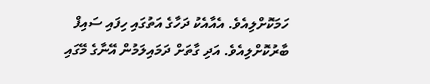ހަމަކޮށްލިއެވެ. އެއާއެކު ދަހާގެ އަތުގައި ހިފައި ސައިފް ބާރުކޮށްލިއެވެ. އަދި ގާތަށް ދަމައިލަމުން އޭނާގެ މޭގައި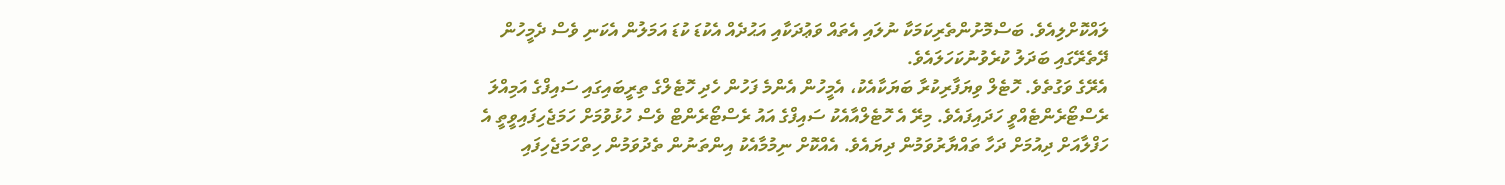ލައްކޮށްލިއެވެ. ބަސްމޮށުންތެރިކަމަކާ ނުލައި އެތައް ވަޢުދަކާއި އަޙުދެއް އެކުޑަ ކުޑަ އަމަލުން އެކަނި ވެސް ދެމީހުން ދޭތެރޭގައި ބަދަލު ކުރެވުނުކަހަލައެވެ.
އެރޭގެ ވަގުތެވެ. ހޮޓެލް ވިޔަފާރިކުރާ ބަޔަކާއެކު، އެމީހުން އެންމެ ފަހުން ހެދި ހޮޓެލްގެ ތިރީބައިގައި ސައިފްގެ އަމިއްލަ ރެސްޓޯރެންޓެއްވީ ހަދައިފައެވެ. މިރޭ އެ ހޮޓެލްއާއެކު ސައިފްގެ އައު ރެސްޓޯރެންޓް ވެސް ހުޅުވުމަށް ހަމަޖެހިފައިވީތީ އެ ހަފްލާއަށް ދިއުމަށް ދަހާ ތައްޔާރުވަމުން ދިޔައެވެ. އެއްކޮށް ނިމުމާއެކު އިންތަނުން ތެދުވަމުން ހިތްހަމަޖެހިފައި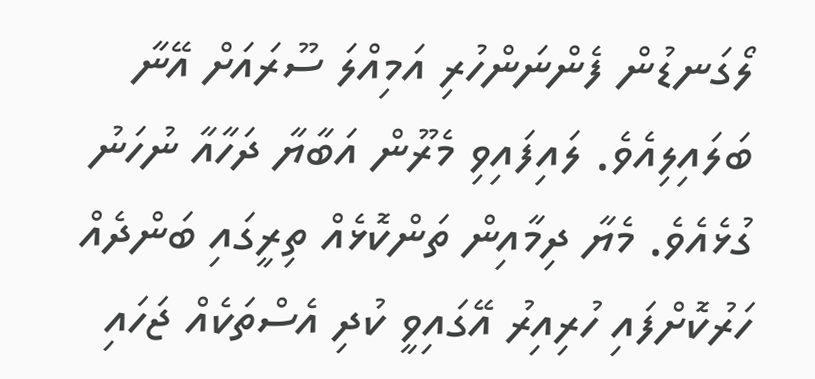ލޯގަނޑުން ފެންނަންހުރި އަމިއްލަ ސޫރައަށް އޭނާ ބަލައިލިއެވެ. ލައިފައިވި މެރޫން އަބާޔާ ދަހާއާ ނުހަނު ގުޅެއެވެ. މެޔާ ދިމާއިން ތަންކޮޅެއް ތިރީގައި ބަންދެއް ހަރުކޮށްފައި ހުރިއިރު އޭގައިވީ ކުދި އެސްތަކެއް ޖަހައި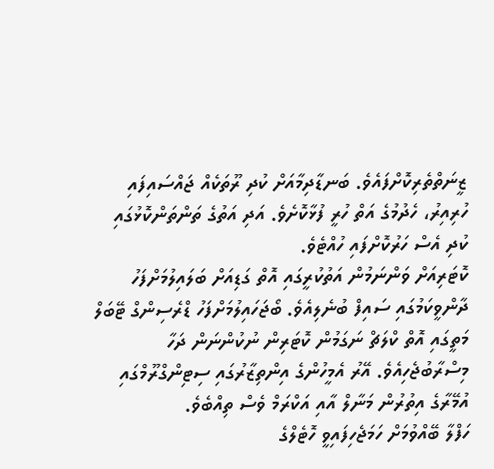ޒީނަތްތެރިކޮށްފައެވެ. ބަނޑާދިމާއަށް ކުދި ރޫތަކެއް ޖައްސައިފައި ހުރިއިރު، ހެދުމުގެ އަތް ހުރީ ފުޅާކޮށެވެ. އަދި އަތުގެ ތަންތަންކޮޅުގައި ކުދި އެސް ހަރުކޮށްފައި ހުއްޓެވެ.
ކޮޓަރިއަށް ވަންނަމުން އަތުކުރީގައި އޮތް ގަޑިއަށް ބަލައިލުމަށްފަހު ދާންވީކަމުގައި ސައިފް ބުނެލިއެވެ. ބޯޖަހައިލުމަށްފަހު ޑްރެސިންގް ޓޭބަލް މަތީގައި އޮތް ކްލަޗް ނަގަމުން ކޮޓަރިން ނުކުންނަން ދަހާ މިސްރާބުޖެހިއެވެ. އޭރު އެމީހުންގެ އިންތިޒާރުގައި ސިޓިންގްރޫމްގައި އުމޭރާގެ އިތުރުން މަނާލް އާއި އަކްރަމް ވެސް ތިއްބެވެ.
ހަފްލާ ބޭއްވުމަށް ހަމަޖެހިފައިވީ ހޮޓެލްގެ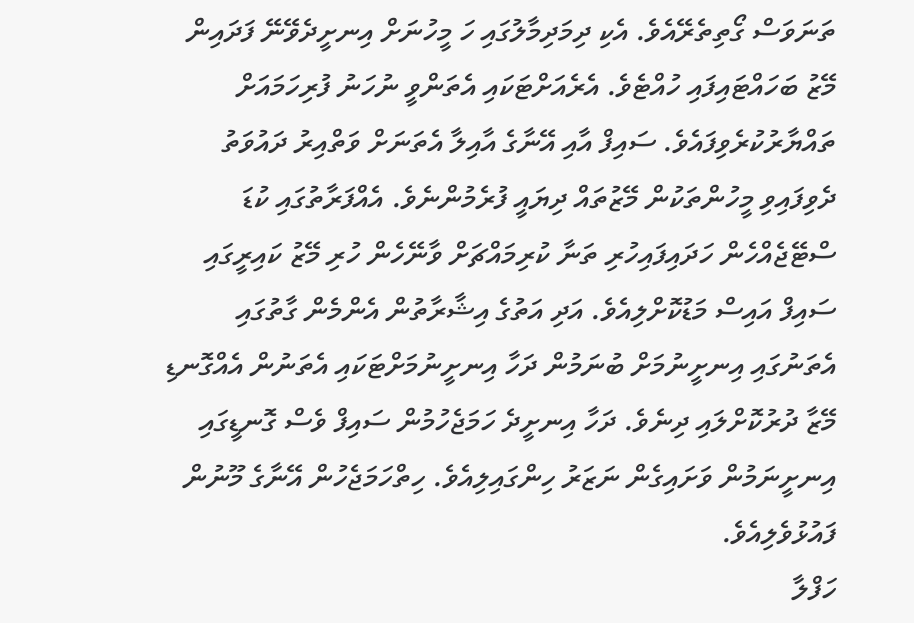ތަނަވަސް ގޯތިތެރޭއެވެ. އެކި ދިމަދިމާލުގައި ހަ މީހުނަށް އިނށީދެވޭނޭ ފަދައިން މޭޒު ބަހައްޓައިފައި ހުއްޓެވެ. އެރެއަށްޓަކައި އެތަންވީ ނުހަނު ފުރިހަމައަށް ތައްޔާރުކުރެވިފައެވެ. ސައިފް އާއި އޭނާގެ އާއިލާ އެތަނަށް ވަތްއިރު ދައުވަތު ދެވިފައިވި މީހުންތަކުން މޭޒުތައް ދިޔައީ ފުރެމުންނެވެ. އެއްފަރާތުގައި ކުޑަ ސްޓޭޖެއްހެން ހަދައިފައިހުރި ތަނާ ކުރިމައްޗަށް ވާނޭހެން ހުރި މޭޒު ކައިރީގައި ސައިފް އައިސް މަޑުކޮށްލިއެވެ. އަދި އަތުގެ އިޝާރާތުން އެންމެން ގާތުގައި އެތަނުގައި އިނށީނުމަށް ބުނަމުން ދަހާ އިނށީނުމަށްޓަކައި އެތަނުން އެއްގޮނޑި މޭޒާ ދުރުކޮށްލައި ދިނެވެ. ދަހާ އިނށީދެ ހަމަޖެހުމުން ސައިފް ވެސް ގޮނޑީގައި އިނށީނަމުން ވަށައިގެން ނަޒަރު ހިންގައިލިއެވެ. ހިތްހަމަޖެހުން އޭނާގެ މޫނުން ފައުޅުވެލިއެވެ.
ހަފްލާ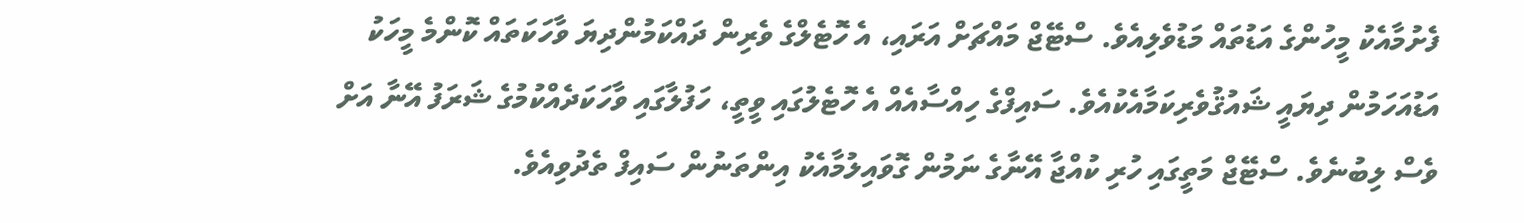ފެށުމާއެކު މީހުންގެ އަޑުތައް މަޑުވެލިއެވެ. ސްޓޭޖް މައްޗަށް އަރައި، އެ ހޮޓެލްގެ ވެރިން ދައްކަމުންދިޔަ ވާހަކަތައް ކޮންމެ މީހަކު އަޑުއަހަމުން ދިޔައީ ޝައުޤުވެރިކަމާއެކުއެވެ. ސައިފްގެ ހިއްސާއެއް އެ ހޮޓެލުގައި ވީތީ، ހަފުލާގައި ވާހަކަދެއްކުމުގެ ޝަރަފު އޭނާ އަށް ވެސް ލިބުނެވެ. ސްޓޭޖް މަތީގައި ހުރި ކުއްޖާ އޭނާގެ ނަމުން ގޮވައިލުމާއެކު އިންތަނުން ސައިފް ތެދުވިއެވެ.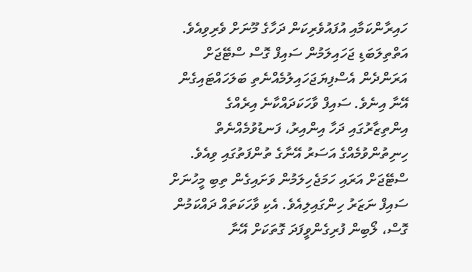ހައިރާންކަމާއި އުފައުވެރިކަން ދަހާގެ މޫނަށް ވެރިވިއެވެ. އަތްތިލަބަޑި ޖަހައިލަމުން ސައިފް ގޮސް ސްޓޭޖަށް އަރަންދެން އެސްފިޔަޖަހައިލުމެއްނެތި ބަލަހައްޓައިގެން އޭނާ އިނެވެ. ސައިފް ވާހަކަދައްކާނެ އިރެއްގެ އިންތިޒާރުގައި ދަހާ އިންއިރު، ފަނޑުވުމެއްނެތް ހިނިތުންވުމެއްގެ އަސަރު އޭނާގެ ތުންފަތުގައި ވިއެވެ.
ސްޓޭޖަށް އަރައި ހަމަޖެހިލަމުން ވަށައިގެން ތިބި މީހުނަށް ސައިފް ނަޒަރު ހިންގައިލިއެވެ. އެކި ވާހަކަތައް ދައްކަމުން ގޮސް، ލޯބިން ފުރިގެންވީފަދަ ގޮތަކަށް އޭނާ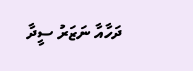ދަހާއާ ނަޒަރު ސީދާ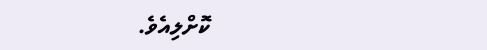ކޮށްލިއެވެ.